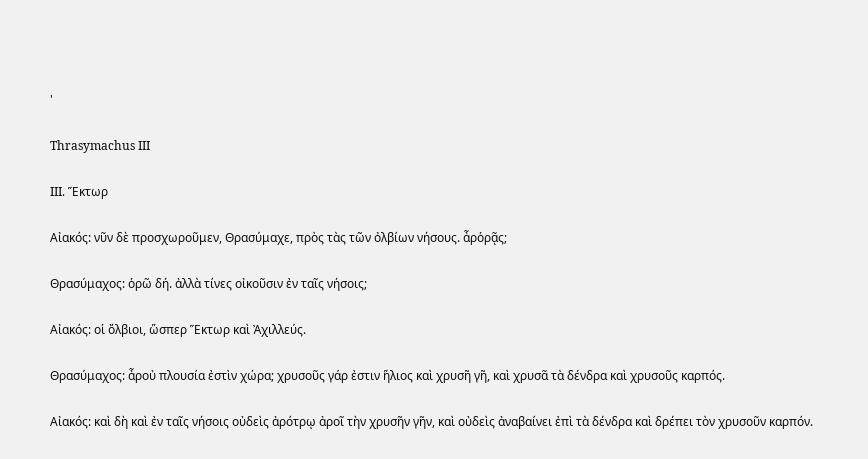'

Thrasymachus III

III. Ἕκτωρ

Αἰακός: νῦν δὲ προσχωροῦμεν, Θρασύμαχε, πρὸς τὰς τῶν ὀλβίων νήσους. ἆρὁρᾷς;

Θρασύμαχος: ὁρῶ δή. ἀλλὰ τίνες οἰκοῦσιν ἐν ταῖς νήσοις;

Αἰακός: οἱ ὄλβιοι, ὥσπερ Ἕκτωρ καὶ Ἀχιλλεύς.

Θρασύμαχος: ἆροὐ πλουσία ἐστὶν χώρα; χρυσοῦς γάρ ἐστιν ἥλιος καὶ χρυσῆ γῆ, καὶ χρυσᾶ τὰ δένδρα καὶ χρυσοῦς καρπός.

Αἰακός: καὶ δὴ καὶ ἐν ταῖς νήσοις οὐδεὶς ἀρότρῳ ἀροῖ τὴν χρυσῆν γῆν, καὶ οὐδεὶς ἀναβαίνει ἐπὶ τὰ δένδρα καὶ δρέπει τὸν χρυσοῦν καρπόν.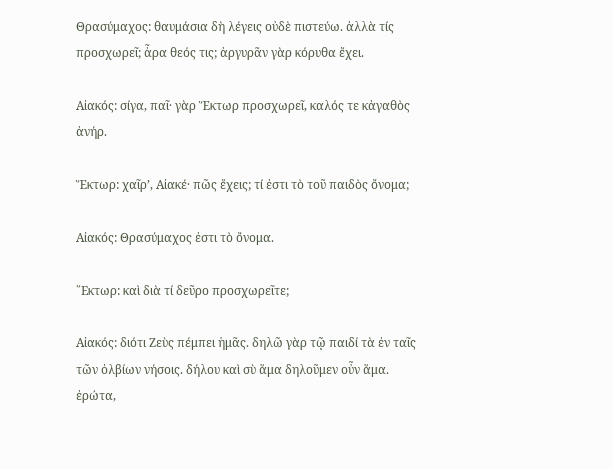Θρασύμαχος: θαυμάσια δὴ λέγεις οὐδὲ πιστεύω. ἀλλὰ τίς προσχωρεῖ; ἆρα θεός τις; ἀργυρᾶν γὰρ κόρυθα ἔχει.

Αἰακός: σίγα, παῖ· γὰρ Ἕκτωρ προσχωρεῖ, καλός τε κἀγαθὸς ἀνήρ.

Ἕκτωρ: χαῖρ’, Αἰακέ· πῶς ἔχεις; τί ἐστι τὸ τοῦ παιδὸς ὄνομα;

Αἰακός: Θρασύμαχος ἐστι τὸ ὄνομα.

῞Εκτωρ: καὶ διὰ τί δεῦρο προσχωρεῖτε;

Αἰακός: διότι Ζεὺς πέμπει ἡμᾶς. δηλῶ γὰρ τῷ παιδί τὰ ἐν ταῖς τῶν ὀλβίων νήσοις. δήλου καὶ σὺ ἅμα δηλοῦμεν οὖν ἅμα. ἐρώτα,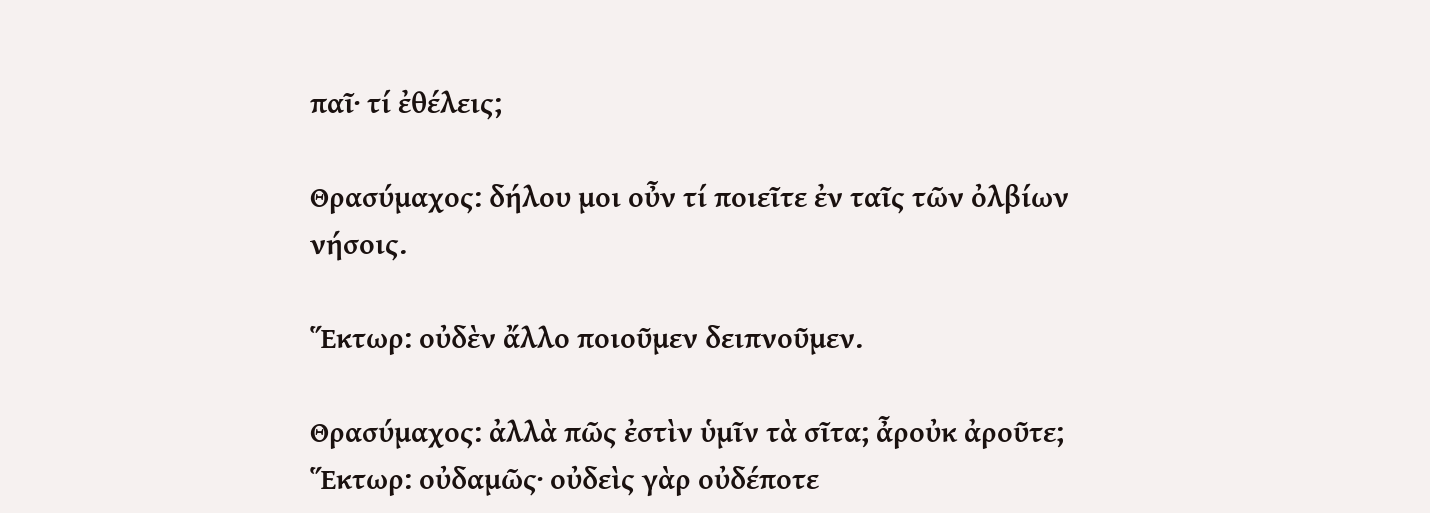παῖ· τί ἐθέλεις;

Θρασύμαχος: δήλου μοι οὖν τί ποιεῖτε ἐν ταῖς τῶν ὀλβίων νήσοις.

Ἕκτωρ: οὐδὲν ἄλλο ποιοῦμεν δειπνοῦμεν.

Θρασύμαχος: ἀλλὰ πῶς ἐστὶν ὑμῖν τὰ σῖτα; ἆροὐκ ἀροῦτε;
Ἕκτωρ: οὐδαμῶς· οὐδεὶς γὰρ οὐδέποτε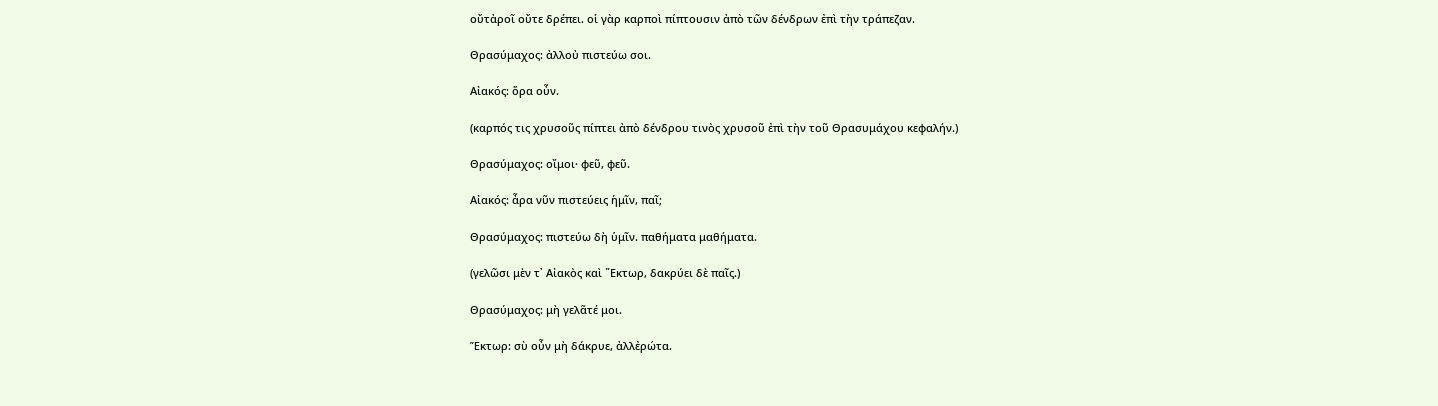οὔτἀροῖ οὔτε δρέπει. οἱ γὰρ καρποὶ πίπτουσιν ἀπὸ τῶν δένδρων ἐπὶ τὴν τράπεζαν.

Θρασύμαχος: ἀλλοὐ πιστεύω σοι.

Αἰακός: ὅρα οὖν.

(καρπός τις χρυσοῦς πίπτει ἀπὸ δένδρου τινὸς χρυσοῦ ἐπὶ τὴν τοῦ Θρασυμάχου κεφαλήν.)

Θρασύμαχος: οἴμοι· φεῦ, φεῦ.

Αἰακός: ἆρα νῦν πιστεύεις ἡμῖν, παῖ;

Θρασύμαχος: πιστεύω δὴ ὑμῖν. παθήματα μαθήματα.

(γελῶσι μὲν τ᾿ Αἰακὸς καὶ ῞Εκτωρ, δακρύει δὲ παῖς.)

Θρασύμαχος: μὴ γελᾶτέ μοι.

Ἕκτωρ: σὺ οὖν μὴ δάκρυε, ἀλλἐρώτα.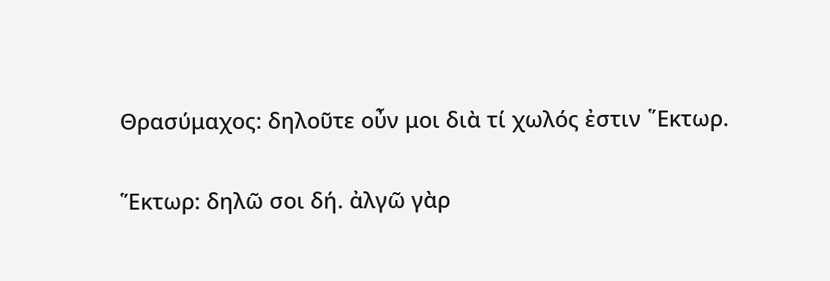Θρασύμαχος: δηλοῦτε οὖν μοι διὰ τί χωλός ἐστιν ῞Εκτωρ.

Ἕκτωρ: δηλῶ σοι δή. ἀλγῶ γὰρ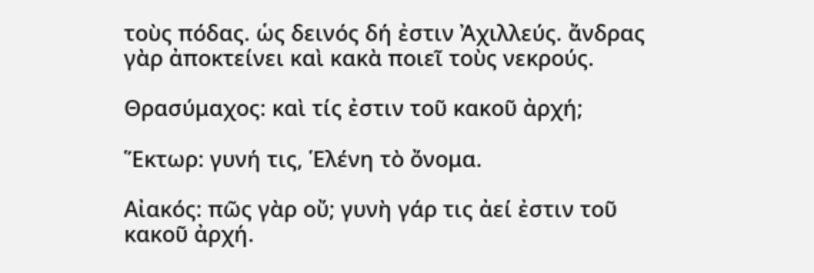τοὺς πόδας. ὡς δεινός δή ἐστιν Ἀχιλλεύς. ἄνδρας γὰρ ἀποκτείνει καὶ κακὰ ποιεῖ τοὺς νεκρούς.

Θρασύμαχος: καὶ τίς ἐστιν τοῦ κακοῦ ἀρχή;

Ἕκτωρ: γυνή τις, Ἑλένη τὸ ὄνομα.

Αἰακός: πῶς γὰρ οὔ; γυνὴ γάρ τις ἀεί ἐστιν τοῦ κακοῦ ἀρχή.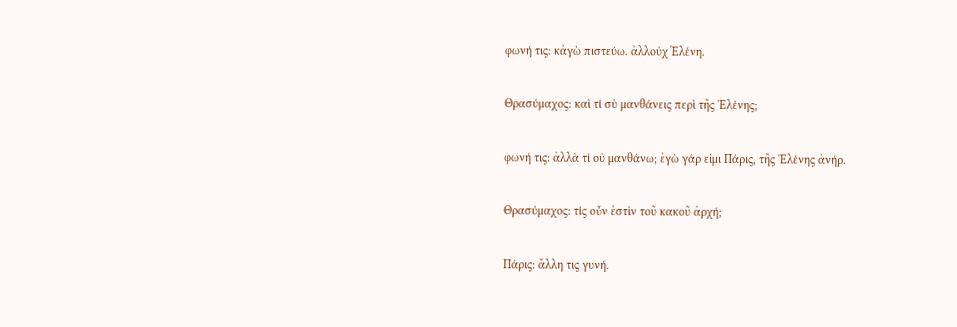φωνή τις: κἀγὼ πιστεύω. ἀλλοὐχ Ἑλένη.

Θρασύμαχος: καὶ τί σὺ μανθάνεις περὶ τῆς ῾Ελένης;

φωνή τις: ἀλλὰ τί οὐ μανθάνω; ἐγὼ γάρ εἰμι Πάρις, τῆς ῾Ελένης ἀνήρ.

Θρασύμαχος: τίς οὖν ἐστὶν τοῦ κακοῦ ἀρχή;

Πάρις: ἄλλη τις γυνή.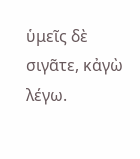ὑμεῖς δὲ σιγᾶτε, κἀγὼ λέγω.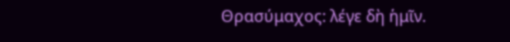Θρασύμαχος: λέγε δὴ ἡμῖν.